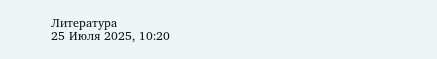Литература
25 Июля 2025, 10:20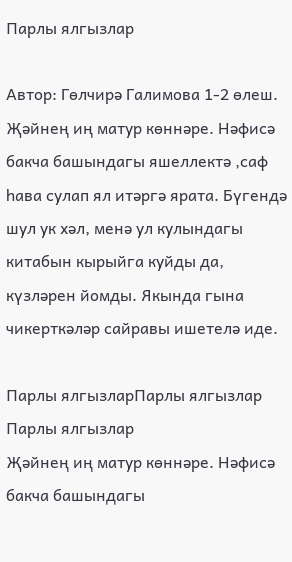Парлы ялгызлар

Автор: Гөлчирә Галимова 1-2 өлеш. Җәйнең иң матур көннәре. Нәфисә бакча башындагы яшеллектә ,саф һава сулап ял итәргә ярата. Бүгендә шул ук хәл, менә ул кулындагы китабын кырыйга куйды да, күзләрен йомды. Якында гына чикерткәләр сайравы ишетелә иде.

Парлы ялгызларПарлы ялгызлар
Парлы ялгызлар
Җәйнең иң матур көннәре. Нәфисә бакча башындагы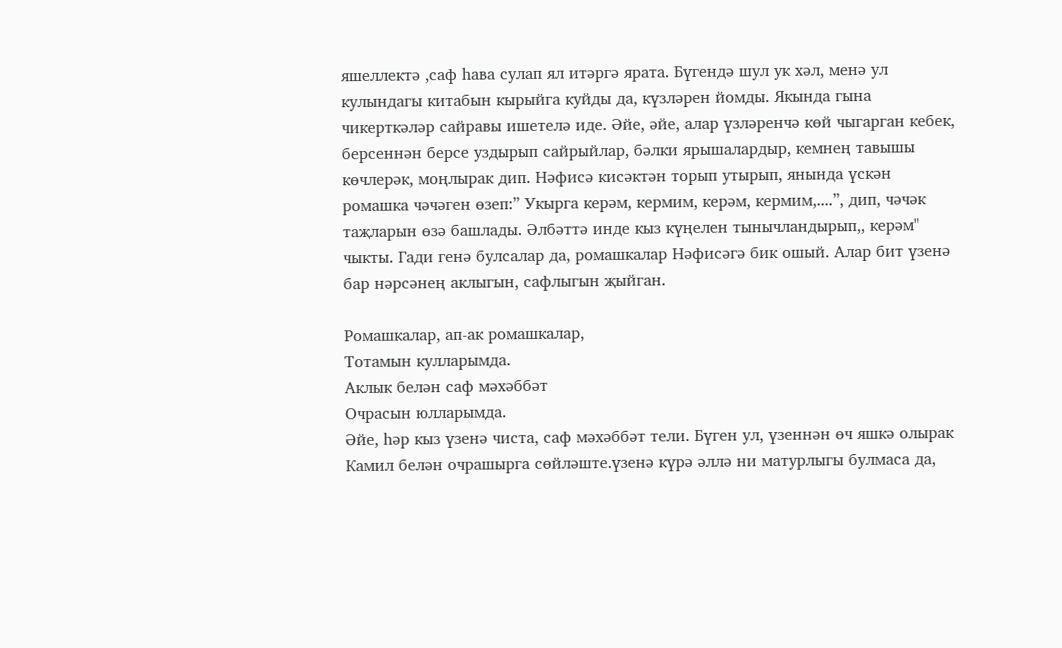яшеллектә ,саф һава сулап ял итәргә ярата. Бүгендә шул ук хәл, менә ул кулындагы китабын кырыйга куйды да, күзләрен йомды. Якында гына чикерткәләр сайравы ишетелә иде. Әйе, әйе, алар үзләренчә көй чыгарган кебек, берсеннән берсе уздырып сайрыйлар, бәлки ярышалардыр, кемнең тавышы көчлерәк, моңлырак дип. Нәфисә кисәктән торып утырып, янында үскән ромашка чәчәген өзеп:” Укырга керәм, кермим, керәм, кермим,....”, дип, чәчәк таҗларын өзә башлады. Әлбәттә инде кыз күңелен тынычландырып,, керәм" чыкты. Гади генә булсалар да, ромашкалар Нәфисәгә бик ошый. Алар бит үзенә бар нәрсәнең аклыгын, сафлыгын җыйган.

Ромашкалар, ап-ак ромашкалар,
Тотамын кулларымда.
Аклык белән саф мәхәббәт
Очрасын юлларымда.
Әйе, һәр кыз үзенә чиста, саф мәхәббәт тели. Бүген ул, үзеннән өч яшкә олырак Камил белән очрашырга сөйләште.үзенә күрә әллә ни матурлыгы булмаса да,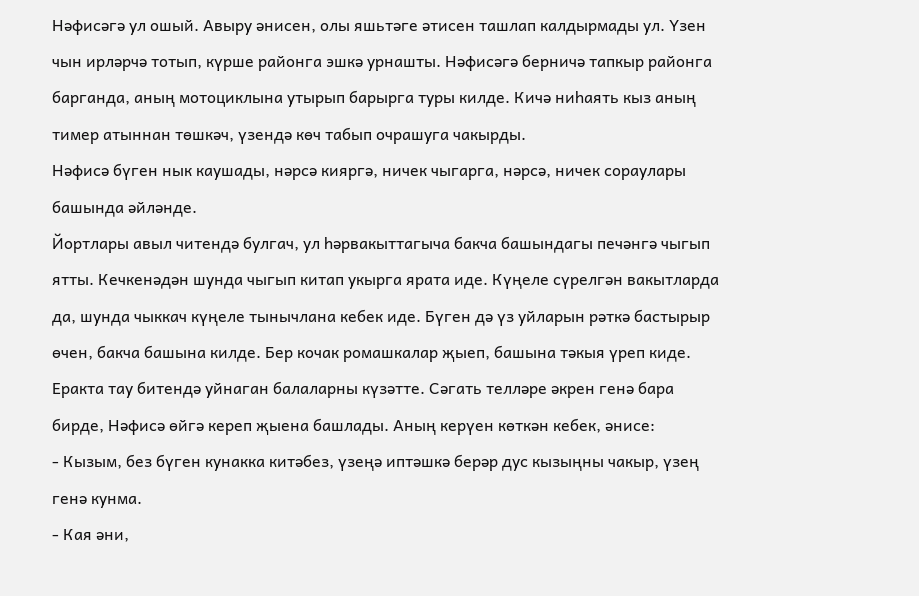Нәфисәгә ул ошый. Авыру әнисен, олы яшьтәге әтисен ташлап калдырмады ул. Үзен чын ирләрчә тотып, күрше районга эшкә урнашты. Нәфисәгә берничә тапкыр районга барганда, аның мотоциклына утырып барырга туры килде. Кичә ниһаять кыз аның тимер атыннан төшкәч, үзендә көч табып очрашуга чакырды.
Нәфисә бүген нык каушады, нәрсә кияргә, ничек чыгарга, нәрсә, ничек сораулары башында әйләнде.
Йортлары авыл читендә булгач, ул һәрвакыттагыча бакча башындагы печәнгә чыгып ятты. Кечкенәдән шунда чыгып китап укырга ярата иде. Күңеле сүрелгән вакытларда да, шунда чыккач күңеле тынычлана кебек иде. Бүген дә үз уйларын рәткә бастырыр өчен, бакча башына килде. Бер кочак ромашкалар җыеп, башына тәкыя үреп киде. Еракта тау битендә уйнаган балаларны күзәтте. Сәгать телләре әкрен генә бара бирде, Нәфисә өйгә кереп җыена башлады. Аның керүен көткән кебек, әнисе:
- Кызым, без бүген кунакка китәбез, үзеңә иптәшкә берәр дус кызыңны чакыр, үзең генә кунма.
- Кая әни,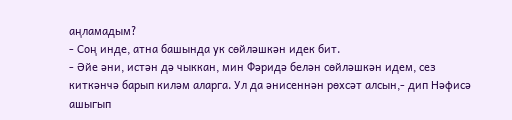аңламадым?
- Соң инде, атна башында ук сөйләшкән идек бит.
- Әйе әни, истән дә чыккан, мин Фәридә белән сөйләшкән идем, сез киткәнчә барып киләм аларга. Ул да әнисеннән рөхсәт алсын,- дип Нәфисә ашыгып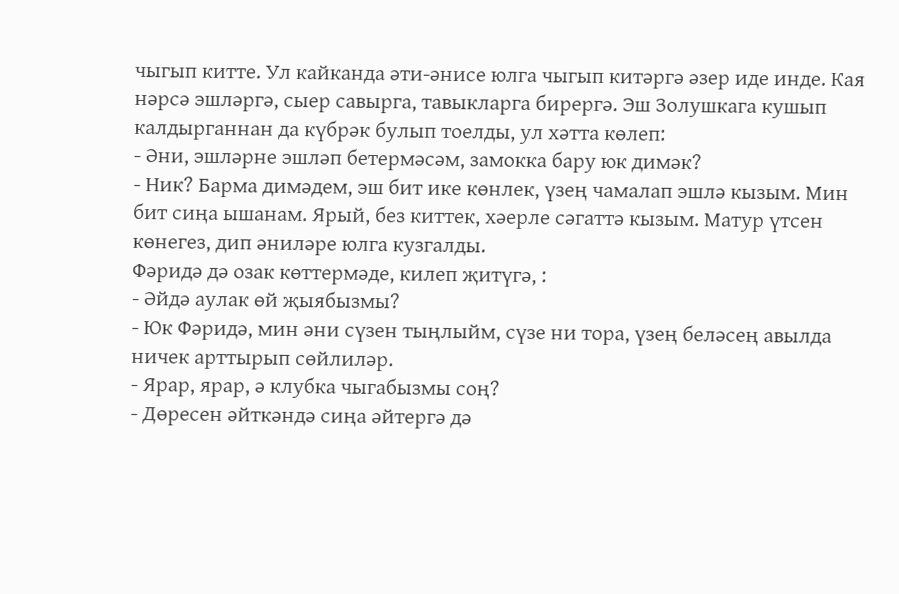чыгып китте. Ул кайканда әти-әнисе юлга чыгып китәргә әзер иде инде. Кая нәрсә эшләргә, сыер савырга, тавыкларга бирергә. Эш Золушкага кушып калдырганнан да күбрәк булып тоелды, ул хәтта көлеп:
- Әни, эшләрне эшләп бетермәсәм, замокка бару юк димәк?
- Ник? Барма димәдем, эш бит ике көнлек, үзең чамалап эшлә кызым. Мин бит сиңа ышанам. Ярый, без киттек, хәерле сәгаттә кызым. Матур үтсен көнегез, дип әниләре юлга кузгалды.
Фәридә дә озак көттермәде, килеп җитүгә, :
- Әйдә аулак өй җыябызмы?
- Юк Фәридә, мин әни сүзен тыңлыйм, сүзе ни тора, үзең беләсең авылда ничек арттырып сөйлиләр.
- Ярар, ярар, ә клубка чыгабызмы соң?
- Дөресен әйткәндә сиңа әйтергә дә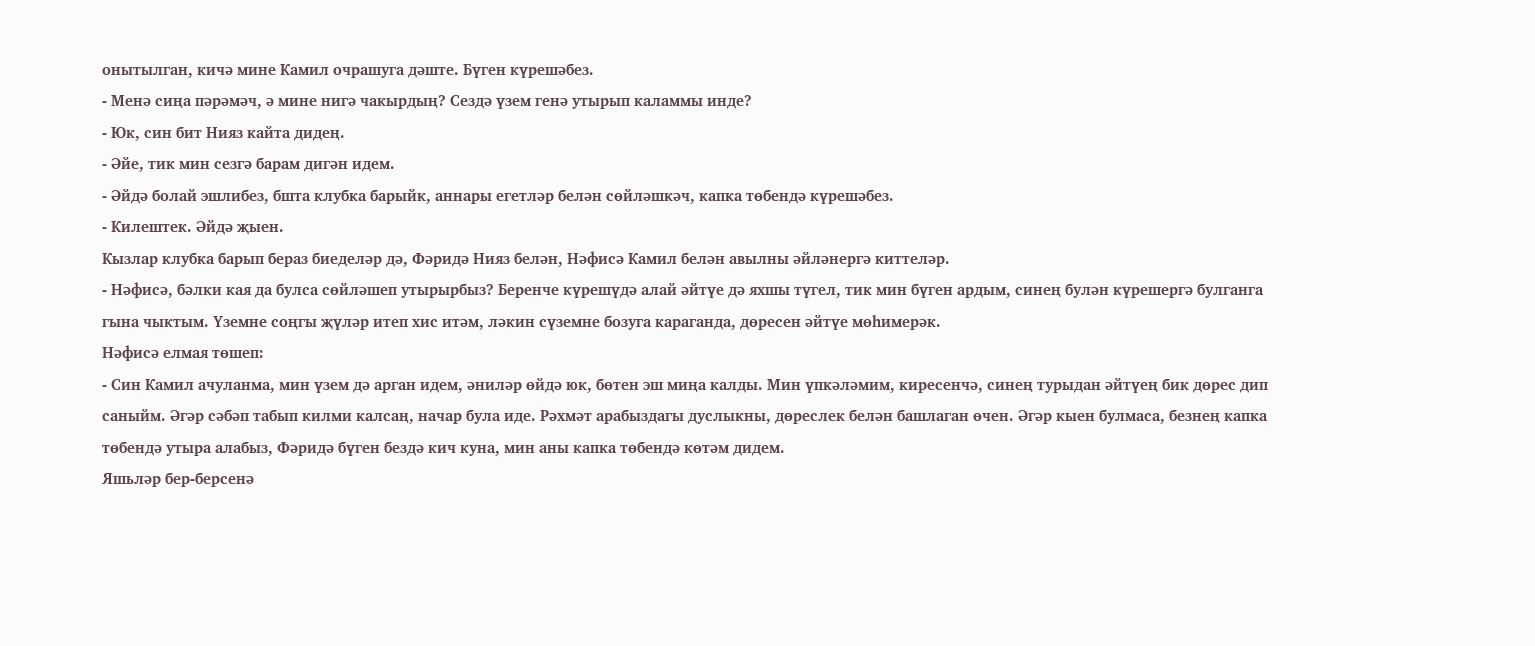онытылган, кичә мине Камил очрашуга дәште. Бүген күрешәбез.
- Менә сиңа пәрәмәч, ә мине нигә чакырдың? Сездә үзем генә утырып каламмы инде?
- Юк, син бит Нияз кайта дидең.
- Әйе, тик мин сезгә барам дигән идем.
- Әйдә болай эшлибез, бшта клубка барыйк, аннары егетләр белән сөйләшкәч, капка төбендә күрешәбез.
- Килештек. Әйдә җыен.
Кызлар клубка барып бераз биеделәр дә, Фәридә Нияз белән, Нәфисә Камил белән авылны әйләнергә киттеләр.
- Нәфисә, бәлки кая да булса сөйләшеп утырырбыз? Беренче күрешүдә алай әйтүе дә яхшы түгел, тик мин бүген ардым, синең булән күрешергә булганга гына чыктым. Үземне соңгы җүләр итеп хис итәм, ләкин сүземне бозуга караганда, дөресен әйтүе мөһимерәк.
Нәфисә елмая төшеп:
- Син Камил ачуланма, мин үзем дә арган идем, әниләр өйдә юк, бөтен эш миңа калды. Мин үпкәләмим, киресенчә, синең турыдан әйтүең бик дөрес дип саныйм. Әгәр сәбәп табып килми калсаң, начар була иде. Рәхмәт арабыздагы дуслыкны, дөреслек белән башлаган өчен. Әгәр кыен булмаса, безнең капка төбендә утыра алабыз, Фәридә бүген бездә кич куна, мин аны капка төбендә көтәм дидем.
Яшьләр бер-берсенә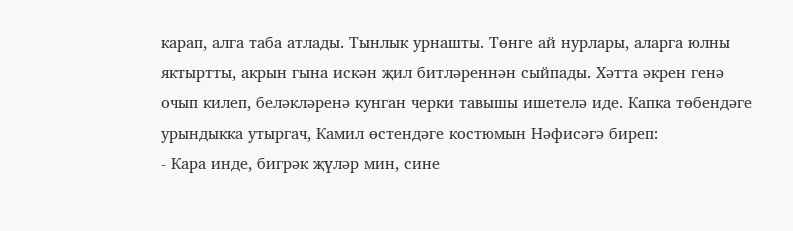карап, алга таба атлады. Тынлык урнашты. Төнге ай нурлары, аларга юлны яктыртты, акрын гына искән җил битләреннән сыйпады. Хәтта әкрен генә очып килеп, беләкләренә кунган черки тавышы ишетелә иде. Капка төбендәге урындыкка утыргач, Камил өстендәге костюмын Нәфисәгә биреп:
- Кара инде, бигрәк җүләр мин, сине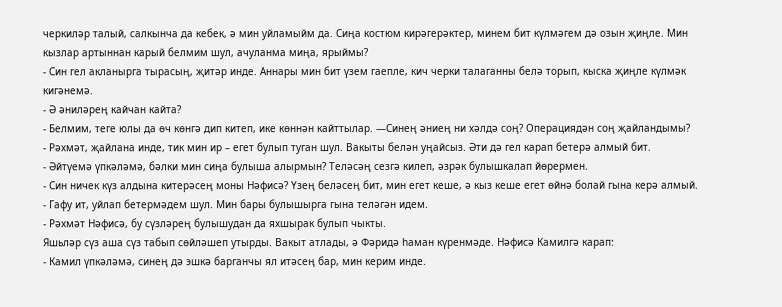черкиләр талый, салкынча да кебек, ә мин уйламыйм да. Сиңа костюм кирәгерәктер, минем бит күлмәгем дә озын җиңле. Мин кызлар артыннан карый белмим шул, ачуланма миңа, ярыймы?
- Син гел акланырга тырасың, җитәр инде. Аннары мин бит үзем гаепле, кич черки талаганны белә торып, кыска җиңле күлмәк кигәнемә.
- Ә әниләрең кайчан кайта?
- Белмим, теге юлы да өч көнгә дип китеп, ике көннән кайттылар. —Синең әниең ни хәлдә соң? Операциядән соң җайландымы?
- Рәхмәт, җайлана инде, тик мин ир – егет булып туган шул. Вакыты белән уңайсыз. Әти дә гел карап бетерә алмый бит.
- Әйтүемә үпкәләмә, бәлки мин сиңа булыша алырмын? Теләсәң сезгә килеп, әзрәк булышкалап йөрермен.
- Син ничек күз алдына китерәсең моны Нәфисә? Үзең беләсең бит, мин егет кеше, ә кыз кеше егет өйнә болай гына керә алмый.
- Гафу ит, уйлап бетермәдем шул. Мин бары булышырга гына теләгән идем.
- Рәхмәт Нәфисә, бу сүзләрең булышудан да яхшырак булып чыкты.
Яшьләр сүз аша сүз табып сөйләшеп утырды. Вакыт атлады, ә Фәридә һаман күренмәде. Нәфисә Камилгә карап:
- Камил үпкәләмә, синең дә эшкә барганчы ял итәсең бар, мин керим инде.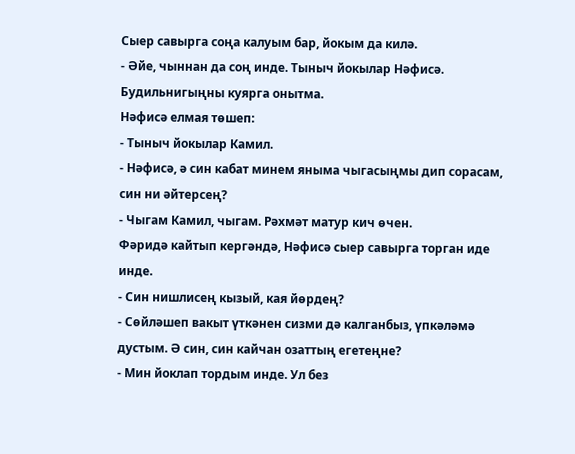Сыер савырга соңа калуым бар, йокым да килә.
- Әйе, чыннан да соң инде. Тыныч йокылар Нәфисә. Будильнигыңны куярга онытма.
Нәфисә елмая төшеп:
- Тыныч йокылар Камил.
- Нәфисә, ә син кабат минем яныма чыгасыңмы дип сорасам, син ни әйтерсең?
- Чыгам Камил, чыгам. Рәхмәт матур кич өчен.
Фәридә кайтып кергәндә, Нәфисә сыер савырга торган иде инде.
- Син нишлисең кызый, кая йөрдең?
- Сөйләшеп вакыт үткәнен сизми дә калганбыз, үпкәләмә дустым. Ә син, син кайчан озаттың егетеңне?
- Мин йоклап тордым инде. Ул без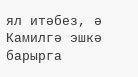ял итәбез, ә Камилгә эшкә барырга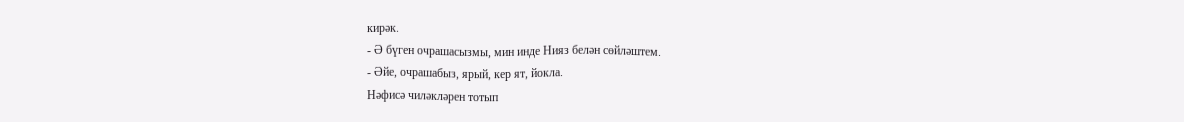кирәк.
- Ә бүген очрашасызмы, мин инде Нияз белән сөйләштем.
- Әйе, очрашабыз, ярый, кер ят, йокла.
Нәфисә чиләкләрен тотып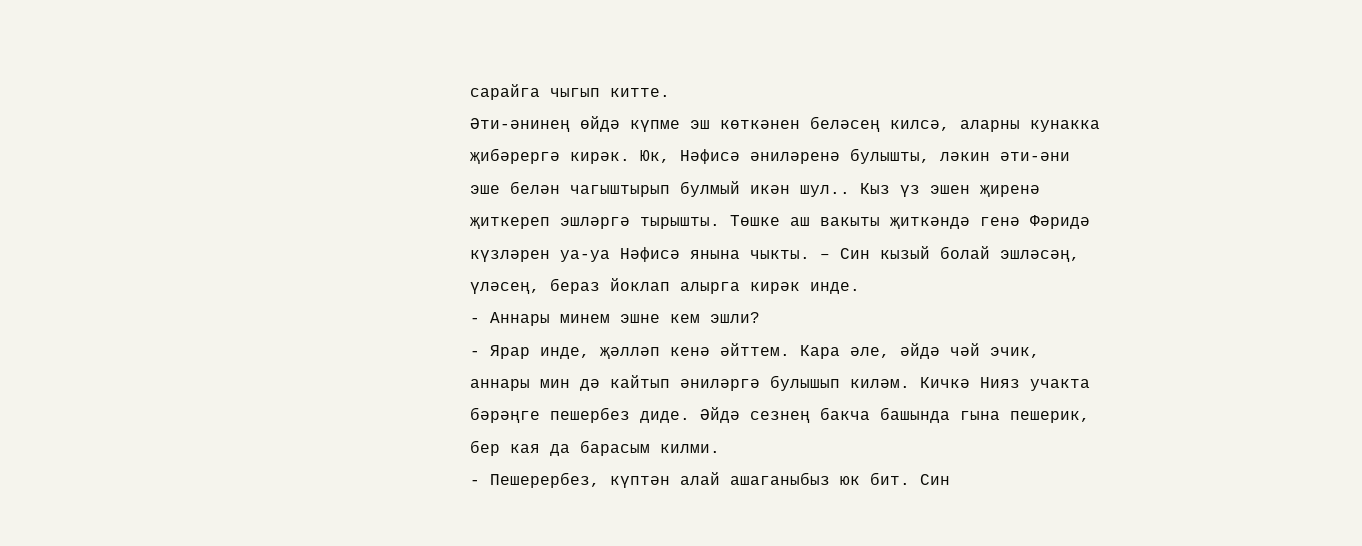сарайга чыгып китте.
Әти-әнинең өйдә күпме эш көткәнен беләсең килсә, аларны кунакка җибәрергә кирәк. Юк, Нәфисә әниләренә булышты, ләкин әти-әни эше белән чагыштырып булмый икән шул.. Кыз үз эшен җиренә җиткереп эшләргә тырышты. Төшке аш вакыты җиткәндә генә Фәридә күзләрен уа-уа Нәфисә янына чыкты. – Син кызый болай эшләсәң, үләсең, бераз йоклап алырга кирәк инде.
- Аннары минем эшне кем эшли?
- Ярар инде, җәлләп кенә әйттем. Кара әле, әйдә чәй эчик, аннары мин дә кайтып әниләргә булышып киләм. Кичкә Нияз учакта бәрәңге пешербез диде. Әйдә сезнең бакча башында гына пешерик, бер кая да барасым килми.
- Пешерербез, күптән алай ашаганыбыз юк бит. Син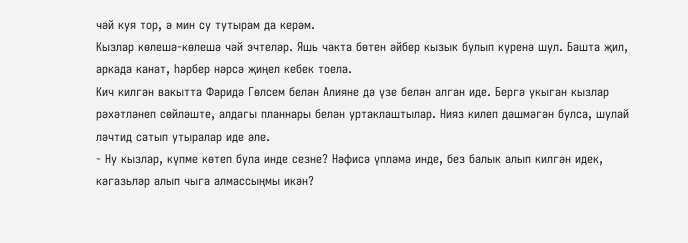чәй куя тор, ә мин су тутырам да керәм.
Кызлар көлешә-көлешә чәй эчтеләр. Яшь чакта бөтен әйбер кызык булып күренә шул. Башта җил, аркада канат, һәрбер нәрсә җиңел кебек тоела.
Кич килгән вакытта Фәридә Гөлсем белән Алияне дә үзе белән алган иде. Бергә укыган кызлар рәхәтләнеп сөйләште, алдагы планнары белән уртаклаштылар. Нияз килеп дәшмәгән булса, шулай ләчтид сатып утыралар иде әле.
- Ну кызлар, күпме көтеп була инде сезне? Нәфисә үпләмә инде, без балык алып килгән идек, кәгазьләр алып чыга алмассыңмы икән?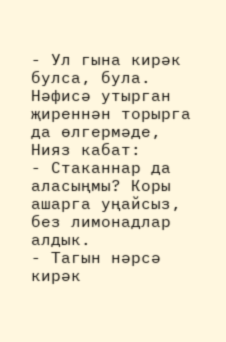- Ул гына кирәк булса, була.
Нәфисә утырган җиреннән торырга да өлгермәде, Нияз кабат:
- Стаканнар да аласыңмы? Коры ашарга уңайсыз, без лимонадлар алдык.
- Тагын нәрсә кирәк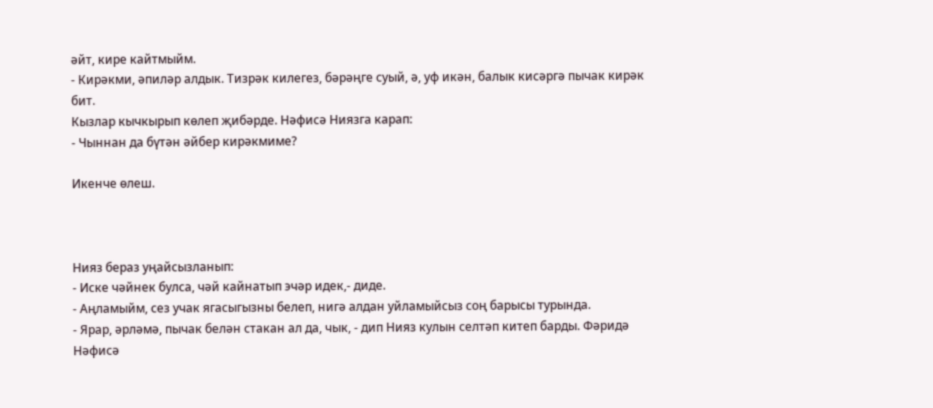әйт, кире кайтмыйм.
- Кирәкми, әпиләр алдык. Тизрәк килегез, бәрәңге суый, ә, уф икән, балык кисәргә пычак кирәк бит.
Кызлар кычкырып көлеп җибәрде. Нәфисә Ниязга карап:
- Чыннан да бүтән әйбер кирәкмиме?

Икенче өлеш.



Нияз бераз уңайсызланып:
- Иске чәйнек булса, чәй кайнатып эчәр идек,- диде.
- Аңламыйм, сез учак ягасыгызны белеп, нигә алдан уйламыйсыз соң барысы турында.
- Ярар, әрләмә, пычак белән стакан ал да, чык, - дип Нияз кулын селтәп китеп барды. Фәридә Нәфисә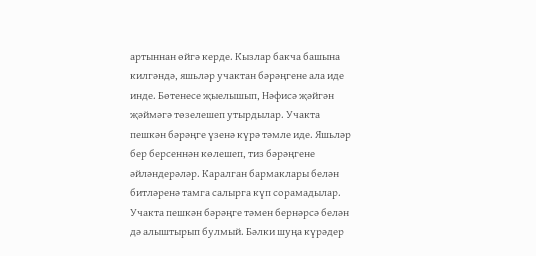артыннан өйгә керде. Кызлар бакча башына килгәндә, яшьләр учактан бәрәңгене ала иде инде. Бөтенесе җыелышып, Нәфисә җәйгән җәймәгә төзелешеп утырдылар. Учакта пешкән бәрәңге үзенә күрә тәмле иде. Яшьләр бер берсеннән көлешеп, тиз бәрәңгене әйләндерәләр. Каралган бармаклары белән битләренә тамга салырга күп сорамадылар. Учакта пешкән бәрәңге тәмен бернәрсә белән дә алыштырып булмый. Бәлки шуңа күрәдер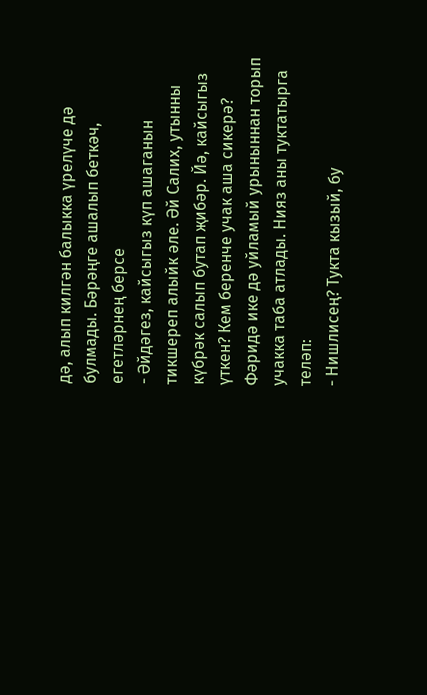дә, алып килгән балыкка үрелүче дә булмады. Бәрәңге ашалып беткәч, егетләрнең берсе
- Әйдәгез, кайсыгыз күп ашаганын тикшереп алыйк әле. Әй Салих, утынны күбрәк салып бутап җибәр. Йә, кайсыгыз үткен? Кем беренче учак аша сикерә?
Фәридә ике дә уйламый урыныннан торып учакка таба атлады. Нияз аны туктатырга теләп:
- Нишлисең? Тукта кызый, бу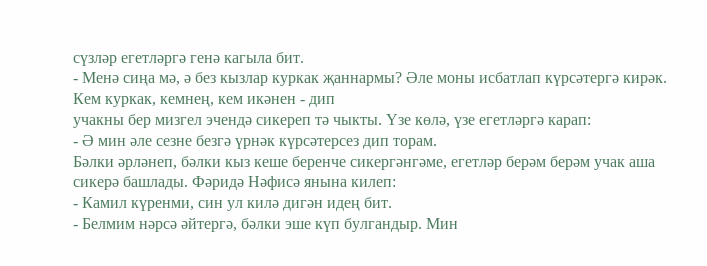сүзләр егетләргә генә кагыла бит.
- Менә сиңа мә, ә без кызлар куркак җаннармы? Әле моны исбатлап күрсәтергә кирәк. Кем куркак, кемнең, кем икәнен - дип
учакны бер мизгел эчендә сикереп тә чыкты. Үзе көлә, үзе егетләргә карап:
- Ә мин әле сезне безгә үрнәк күрсәтерсез дип торам.
Бәлки әрләнеп, бәлки кыз кеше беренче сикергәнгәме, егетләр берәм берәм учак аша сикерә башлады. Фәридә Нәфисә янына килеп:
- Камил күренми, син ул килә дигән идең бит.
- Белмим нәрсә әйтергә, бәлки эше күп булгандыр. Мин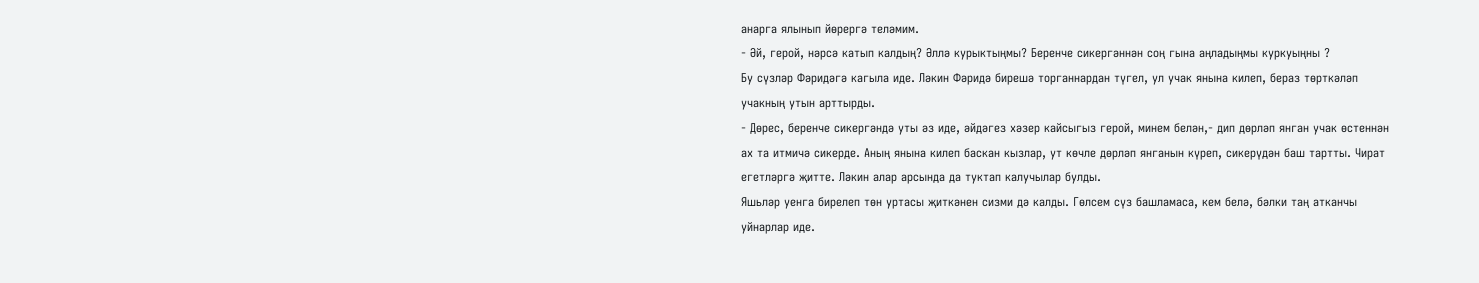анарга ялынып йөрергә теләмим.
- Әй, герой, нәрсә катып калдың? Әллә курыктыңмы? Беренче сикергәннән соң гына аңладыңмы куркуыңны ?
Бу сүзләр Фәридәгә кагыла иде. Ләкин Фәридә бирешә торганнардан түгел, ул учак янына килеп, бераз төрткәләп учакның утын арттырды.
- Дөрес, беренче сикергәндә уты әз иде, әйдәгез хәзер кайсыгыз герой, минем белән,- дип дөрләп янган учак өстеннән ах та итмичә сикерде. Аның янына килеп баскан кызлар, ут көчле дөрләп янганын күреп, сикерүдән баш тартты. Чират егетләргә җитте. Ләкин алар арсында да туктап калучылар булды.
Яшьләр уенга бирелеп төн уртасы җиткәнен сизми дә калды. Гөлсем сүз башламаса, кем белә, бәлки таң атканчы уйнарлар иде.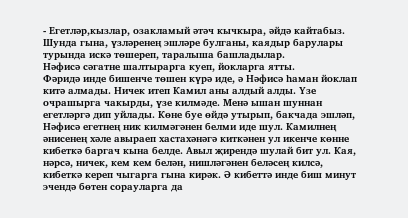- Егетләр,кызлар, озакламый әтәч кычкыра, әйдә кайтабыз.
Шунда гына, үзләренең эшләре булганы, каядыр барулары турында искә төшереп, таралыша башладылар.
Нәфисә сәгатне шалтырарга куеп, йокларга ятты.
Фәридә инде бишенче төшен күрә иде, ә Нәфисә һаман йоклап китә алмады. Ничек итеп Камил аны алдый алды. Үзе очрашырга чакырды, үзе килмәде. Менә ышан шуннан егетләргә дип уйлады. Көне буе өйдә утырып, бакчада эшләп, Нәфисә егетнең ник килмәгәнен белми иде шул. Камилнең әнисенең хәле авыраеп хастахәнәгә киткәнен ул икенче көнне кибеткә баргач кына белде. Авыл җирендә шулай бит ул. Кая, нәрсә, ничек, кем кем белән, нишләгәнен беләсең килсә, кибеткә кереп чыгарга гына кирәк. Ә кибеттә инде биш минут эчендә бөтен сорауларга да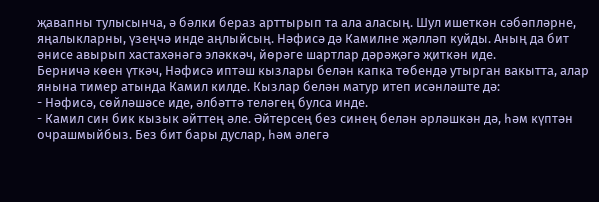җавапны тулысынча, ә бәлки бераз арттырып та ала аласың. Шул ишеткән сәбәпләрне, яңалыкларны, үзеңчә инде аңлыйсың. Нәфисә дә Камилне җәлләп куйды. Аның да бит әнисе авырып хастахәнәгә эләккәч, йөрәге шартлар дәрәҗәгә җиткән иде.
Берничә көен үткәч, Нәфисә иптәш кызлары белән капка төбендә утырган вакытта, алар янына тимер атында Камил килде. Кызлар белән матур итеп исәнләште дә:
- Нәфисә, сөйләшәсе иде, әлбәттә теләгең булса инде.
- Камил син бик кызык әйттең әле. Әйтерсең без синең белән әрләшкән дә, һәм күптән очрашмыйбыз. Без бит бары дуслар, һәм әлегә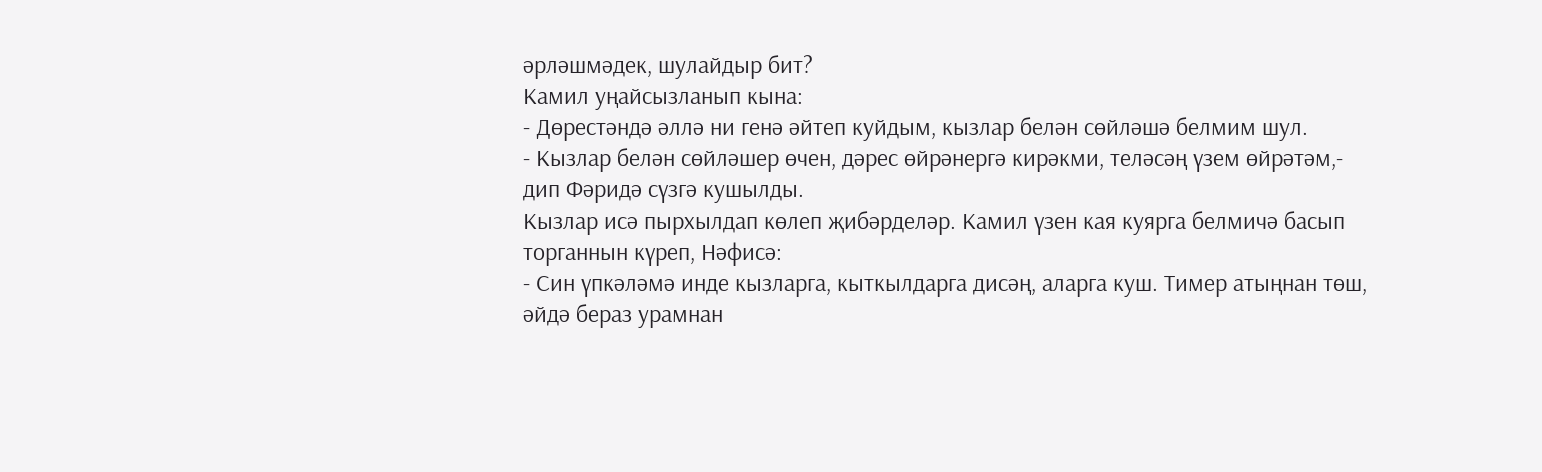әрләшмәдек, шулайдыр бит?
Камил уңайсызланып кына:
- Дөрестәндә әллә ни генә әйтеп куйдым, кызлар белән сөйләшә белмим шул.
- Кызлар белән сөйләшер өчен, дәрес өйрәнергә кирәкми, теләсәң үзем өйрәтәм,- дип Фәридә сүзгә кушылды.
Кызлар исә пырхылдап көлеп җибәрделәр. Камил үзен кая куярга белмичә басып торганнын күреп, Нәфисә:
- Син үпкәләмә инде кызларга, кыткылдарга дисәң, аларга куш. Тимер атыңнан төш, әйдә бераз урамнан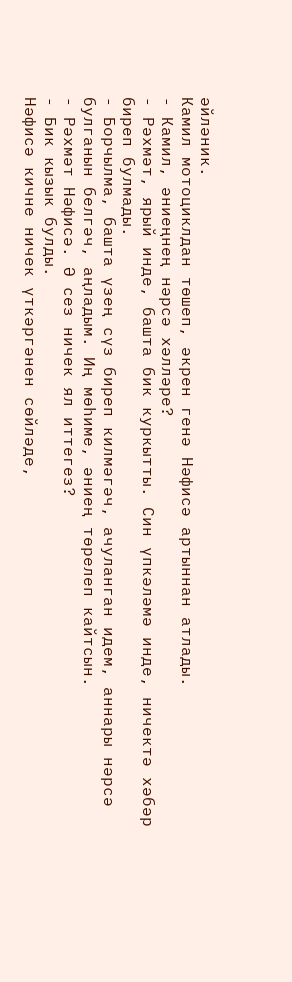әйләник.
Камил мотоциклдан төшеп, әкрен генә Нәфисә артыннан атлады.
- Камил, әниеңнең нәрсә хәлләре?
- Рәхмәт, ярый инде, башта бик куркытты. Син үпкәләмә инде, ничектә хәбәр биреп булмады.
- Борчылма, башта үзең сүз биреп килмәгәч, ачуланган идем, аннары нәрсә булганын белгәч, аңладым. Иң мөһиме, әниең төрелеп кайтсын.
- Рәхмәт Нәфисә. Ә сез ничек ял иттегез?
- Бик кызык булды.
Нәфисә кичне ничек үткәргәнен сөйләде,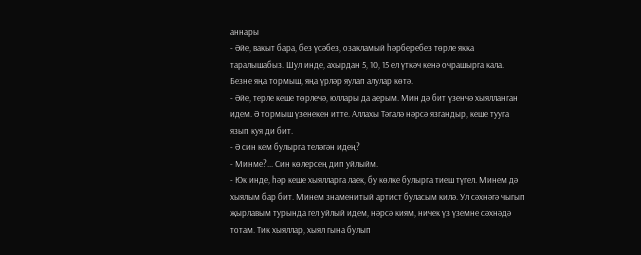аннары
- Әйе, вакыт бара, без үсәбез, озакламый һәрберебез төрле якка таралышабыз. Шул инде, ахырдан 5, 10, 15 ел үткәч кенә очрашырга кала. Безне яңа тормыш, яңа үрләр яулап алулар көтә.
- Әйе, терле кеше төрлечә, юллары да аерым. Мин дә бит үзенчә хыялланган идем. Ә тормыш үзенекен итте. Аллахы Тәгалә нәрсә язгандыр, кеше тууга язып куя ди бит.
- Ә син кем булырга теләгән идең?
- Минме?... Син көлерсең дип уйлыйм.
- Юк инде, һәр кеше хыялларга лаек, бу көлке булырга тиеш түгел. Минем дә хыялым бар бит. Минем знаменитый артист буласым килә. Ул сәхнәгә чыгып җырлавым турында гел уйлый идем, нәрсә киям, ничек үз үземне сәхнәдә тотам. Тик хыяллар, хыял гына булып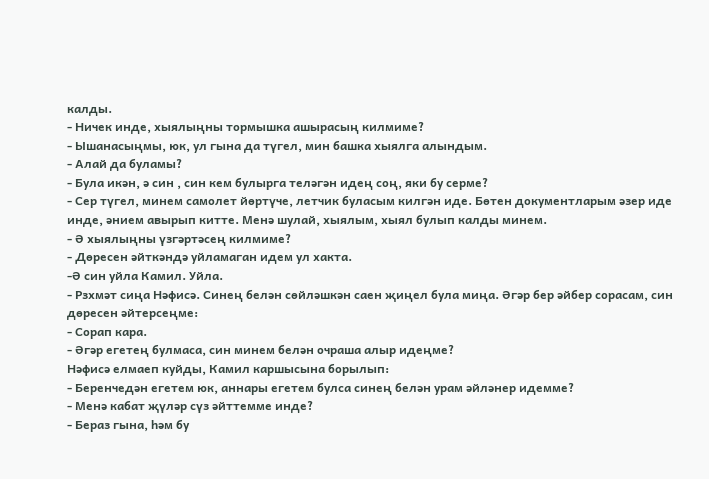калды.
- Ничек инде, хыялыңны тормышка ашырасың килмиме?
- Ышанасыңмы, юк, ул гына да түгел, мин башка хыялга алындым.
- Алай да буламы?
- Була икән, ә син , син кем булырга теләгән идең соң, яки бу серме?
- Сер түгел, минем самолет йөртүче, летчик буласым килгән иде. Бөтен документларым әзер иде инде, әнием авырып китте. Менә шулай, хыялым, хыял булып калды минем.
- Ә хыялыңны үзгәртәсең килмиме?
- Дөресен әйткәндә уйламаган идем ул хакта.
-Ә син уйла Камил. Уйла.
- Рзхмәт сиңа Нәфисә. Синең белән сөйләшкән саен җиңел була миңа. Әгәр бер әйбер сорасам, син дөресен әйтерсеңме:
- Сорап кара.
- Әгәр егетең булмаса, син минем белән очраша алыр идеңме?
Нәфисә елмаеп куйды, Камил каршысына борылып:
- Беренчедән егетем юк, аннары егетем булса синең белән урам әйләнер идемме?
- Менә кабат җүләр сүз әйттемме инде?
- Бераз гына, һәм бу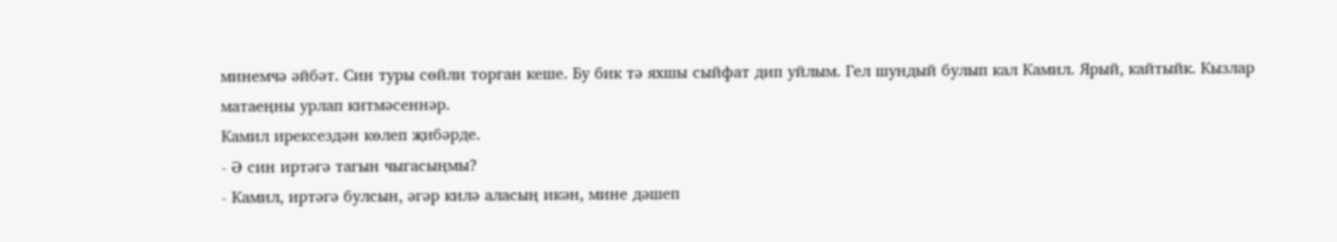минемчә әйбәт. Син туры сөйли торган кеше. Бу бик тә яхшы сыйфат дип уйлым. Гел шундый булып кал Камил. Ярый, кайтыйк. Кызлар матаеңны урлап китмәсеннәр.
Камил ирексездән көлеп җибәрде.
- Ә син иртәгә тагын чыгасыңмы?
- Камил, иртәгә булсын, әгәр килә аласың икән, мине дәшеп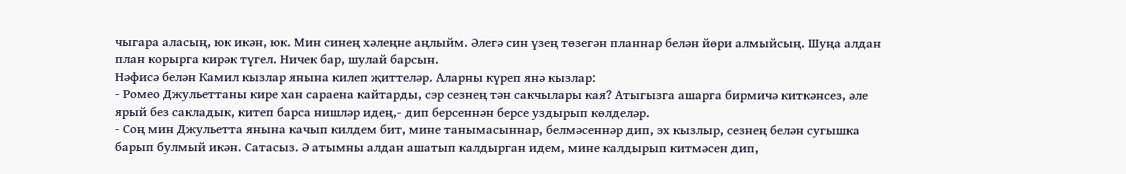чыгара аласың, юк икән, юк. Мин синең хәлеңне аңлыйм. Әлегә син үзең төзегән планнар белән йөри алмыйсың. Шуңа алдан план корырга кирәк түгел. Ничек бар, шулай барсын.
Нәфисә белән Камил кызлар янына килеп җиттеләр. Аларны күреп янә кызлар:
- Ромео Джульеттаны кире хан сараена кайтарды, сэр сезнең тән сакчылары кая? Атыгызга ашарга бирмичә киткәнсез, әле ярый без сакладык, китеп барса нишләр идең,- дип берсеннән берсе уздырып көлделәр.
- Соң мин Джульетта янына качып килдем бит, мине танымасыннар, белмәсеннәр дип, эх кызлыр, сезнең белән сугышка барып булмый икән. Сатасыз. Ә атымны алдан ашатып калдырган идем, мине калдырып китмәсен дип,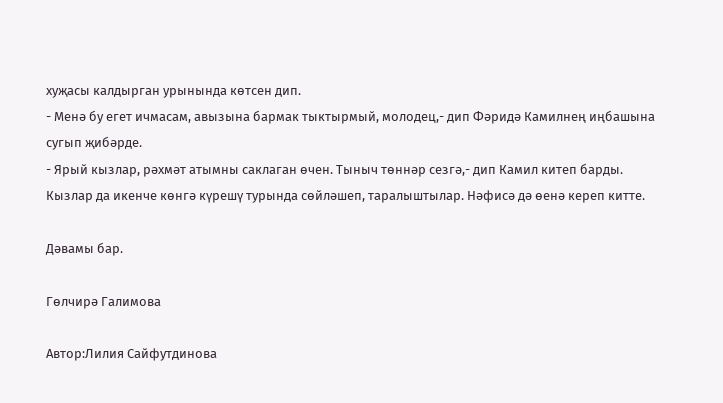хуҗасы калдырган урынында көтсен дип.
- Менә бу егет ичмасам, авызына бармак тыктырмый, молодец,- дип Фәридә Камилнең иңбашына сугып җибәрде.
- Ярый кызлар, рәхмәт атымны саклаган өчен. Тыныч төннәр сезгә,- дип Камил китеп барды.
Кызлар да икенче көнгә күрешү турында сөйләшеп, таралыштылар. Нәфисә дә өенә кереп китте.

Дәвамы бар.

Гөлчирә Галимова

Автор:Лилия Сайфутдинова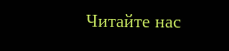Читайте нас